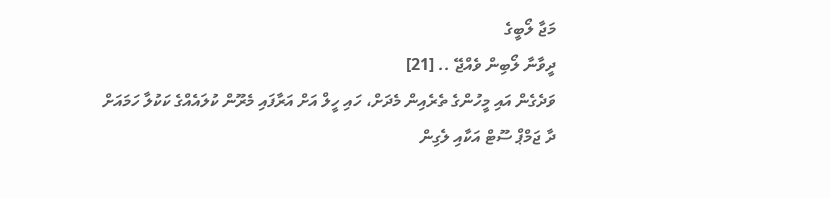މަޖާ ލޯބީގެ
ދީވާނާ ލޯބިން ވެއްޖޭ .. [21]
ވަދެގެން އައި މީހުންގެ ތެރެއިން މެދަށް، ހައި ހީލް އަށް އަރާފައި މެރޫން ކުލައެއްގެ ކަކުލާ ހަމައަށް ދާ ޖަމްޕް ސޫޓް އަކާއި ލެގިން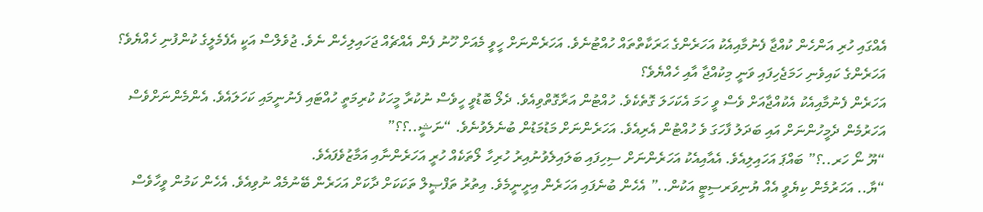އެއްގައި ހުރި އަންހެން ކުއްޖާ ފެނުމާއިއެކު އަހަރެންގެ ޙަރަކާތްތައް ހުއްޓުނެވެ. އަހަރެންނަށް ހީވީ މެއަށް ހޫނު ފެން އެއްޗެއް ޖަހައިލިހެން ނެވެ. ޖުވެލްސް އަކީ އެފެމެލީގެ ކުންފުނި ހެއްޔެވެ؟ އަހަރެންގެ ކައިވެނި ހަމަޖެހިފައި ވަނީ މިކުއްޖާ އާއި ހެއްޔެވެ؟
އަހަރެން ފެނުމާއިއެކު އެކުއްޖާއަށް ވެސް ވީ ހަމަ އެކަހަލަ ގޮތެކެވެ. ހުއްޓުން އަރާގޮތްވިއެވެ. ދެލޯ ބޮޑުވީ ހީވެސް ނުކުރާ މީހަކު ކުރިމަތީ ހުއްޓައި ފެނުނީމައި ކަހަލައެވެ. އެންމެންނަށްވެސް އަހަރުމެން ދެމީހުންނަށް އައި ބަދަލު ފާހަގަ ވެ ހުއްޓުން އެރިއެވެ. އަހަރެންނަށް މަޑުމަޑުން ބުނެލެވުނެވެ. “ނަޝީ..؟؟”
“ޔޫ ނޯ ހަރ..؟” ބައްޕަ އަހައިލިއެވެ. އެއާއިއެކު އަހަރެންނަށް ސިހިފައި ބަލައިލެވުނުއިރު ހުރިހާ ލޯތަކެއް ހުރީ އަހަރެންނާއި އަމާޒުވެފައެވެ.
“ޔާ.. އަހަރުމެން ކިޔެވީ އެއް ޔުނިވަރސިޓީ އަކުން..” އެހެން ބުނެފައި އަހަރެން އިށީނީމެވެ. އިތުރު ތަފްޞީލް ތަކަކަށް ދާކަށް އަހަރެން ބޭނުމެއް ނުވިއެވެ. އެހެން ކަމުން ވީހާވެސް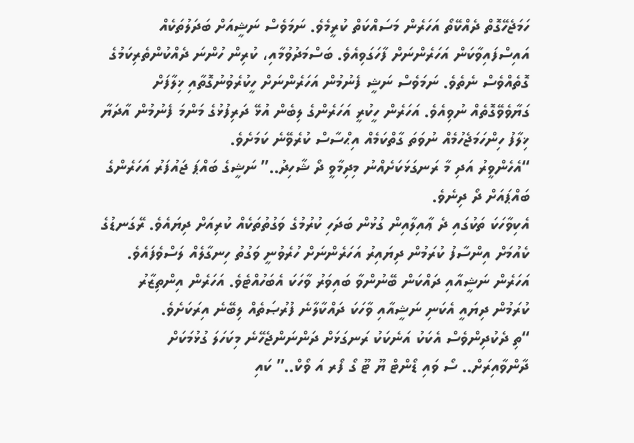ހަމަޖެހޭގޮތް ދެއްކޭތޯ އަހަރެން މަސައްކަތް ކުރީމެވެ. ނަމަވެސް ނަޝީއަށް ބަދަލުތަކެއް އައިސްފައިވާކަން އަހަރެންނަށް ފާހަގަވިއެވެ. ބަސްމަދުވުމާއި، ކުރިން ހުންނަ ދެއްކުންތެރިކަމުގެ ގޮތެއްވެސް ނެތެވެ. ނަމަވެސް ނަޝީ ފެނުމުން އަހަރެންނަށް ހީކުރެވުނުގޮތާއި ޚިލާފަށް ގަޔާވެވޭގޮތެއް ނުވިއެވެ. އަހަރެން ހީކުރީ އަހަރެންގެ ލިބެން އުޅޭ ދަރިފުޅުގެ މަންމަ ފެނުމުން އާދަޔާ ޚިލާފު ހިންހަމަޖެހުމެއް ނުވަތަ ގާތްކަމެއް އިޙްސާސް ކުރެވޭނެ ކަމަށެވެ.
“އެހެންވީރު އަދި މާ ރަނގަޅަކަށެއްނު މިދިމާވީ ދޯ ޝާހިދު..” ނަޝީގެ ބައްޕަ ޖައުފަރު އަހަރެންގެ ބައްޕައަށް ދޯ ދިނެވެ.
އެކިވާހަކަ ތަކުގައި ދެ ޢާއިލާއިން ގުޅުން ބަދަހި ކުރުމުގެ ވަގުތުތަކެއް ކުރިއަށް ދިޔައެވެ. ރޭގަނޑުގެ ކެއުމަށް އިންސާފު ކުރަމުން ދިޔައިރު އަހަރެންނަށް ހުރެވުނީ ވަގުތު ހިނގާލެއް ލަސްވެފައެވެ. އަހަރެން ނަޝީއާއި ދައްކަން ބޭނުންވާ ބައިވަރު ވާހަކަ އެބަހުއްޓެވެ. އަހަރެން އިންތިޒާރު ކުރަމުން ދިޔައީ އެކަނި ނަޝީއާއި ވާހަކަ ދައްކާލާނެ ފުރުޞަތެއް ލިބޭނެ އިރަކަށެވެ.
“ތި ދެކުދިންވެސް އެކަކު އަނެކަކު ރަނގަޅަށް ދަންނަންޖެހޭނެ މިކަހަލަ ގުޅުމަކަށް ދާންވާއިރަށް.. ސޯ ވައި ޑޯންޓް ޔޫ ޓޫ ގޯ ފޯރ އަ ވޯކް..” ކައި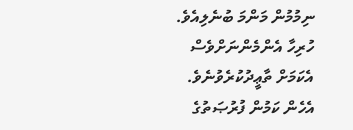ނިމުމުން މަންމަ ބުނެލިއެވެ. ހުރިހާ އެންމެންނަށްވެސް އެކަމަށް ތާޢީދުކުރެވުނެވެ. އެހެން ކަމުން ފުރުޞަތުގެ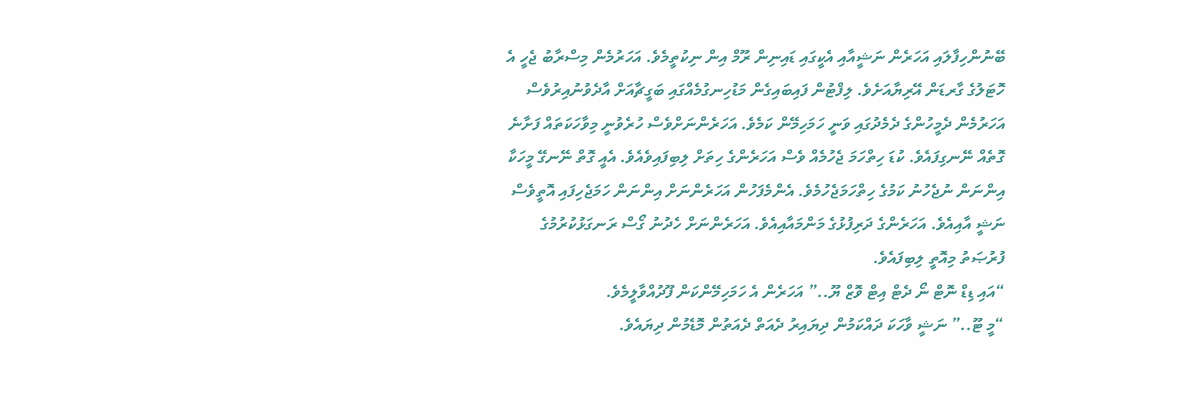ބޭނުންހިފާލައި އަހަރެން ނަޝީއާއި އެކީގައި ޑައިނިން ރޫމް އިން ނިކުތީމެވެ. އަހަރުމެން މިސްރާބު ޖެހީ އެ ހޮޓަލުގެ ގާރޑަން އޭރިޔާއަށެވެ. ލިފްޓުން ފައިބައިގެން މަޑުހިނގުމެއްގައި ބަގީޗާއަށް އާދެވުނުއިރުވެސް އަހަރުމެން ދެމީހުންގެ ދެމެދުގައި ވަނީ ހަމަހިމޭން ކަމެވެ. އަހަރެންނަށްވެސް ހުރެވުނީ މިވާހަކަތައް ފަށާނެ ގޮތެއް ނޭނގިފައެވެ. ކުޑަ ހިތްހަމަ ޖެހުމެއް ވެސް އަހަރެންގެ ހިތަށް ލިބިފައިވެއެވެ. އެއީ ގޮތް ނޭނގޭ މީހަކާ އިންނަން ނުޖެހުނު ކަމުގެ ހިތްހަމަޖެހުމެވެ. އެންމެފަހުން އަހަރެންނަށް އިންނަން ހަމަޖެހިފައި އޮތީވެސް ނަޝީ އާއިއެވެ. އަހަރެންގެ ދަރިފުޅުގެ މަންމައާއިއެވެ. އަހަރެންނަށް ހެދުނު ގޯސް ރަނގަޅުކުރުމުގެ ފުރުޞަތު މިއޮތީ ލިބިފައެވެ.
“އައި ޑިޑް ނޮޓް ނޯ ދެޓް އިޓް ވޮޒް ޔޫ..” އަހަރެން އެ ހަމަހިމޭންކަން ފޫދުއްވާލީމެވެ.
“މީ ޓޫ..” ނަޝީ ވާހަކަ ދައްކަމުން ދިޔައިރު ދެއަތް ދެއަތުން މޮޑެމުން ދިޔައެވެ.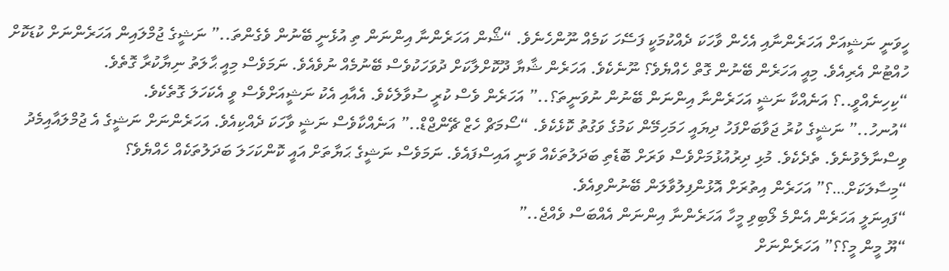ހީވަނީ ނަޝީއަށް އަހަރެންނާއި އެހެން ވާހަކަ ދެއްކުމަކީ ފަސޭހަ ކަމެއް ނޫންހެނެވެ. “ޝޯން އަހަރެންނާ އިންނަން ތި އުޅެނީ ބޭނުން ވެގެންތަ..” ނަޝީގެ ޖުމްލައިން އަހަރެންނަށް ކުޑަކޮށް ހުއްޓުން އެރިއެވެ. މިއީ އަހަރެން ބޭނުން ގޮތް ހެއްޔެވެ؟ ނޫނެކެވެ. އަހަރެން ޝާޔާ ދޫކޮށްލާކަށް ދުވަހަކުވެސް ބޭނުމެއް ނުވެއެވެ. ނަމަވެސް މިއީ ޙާލަތު ނިޔާކުރާ ގޮތެވެ.
“ކިހިނެއްވީ..؟ އަނެއްކާ ނަޝީ އަހަރެންނާ އިންނަން ބޭނުން ނުވަނީތަ؟..” އަހަރެން ވެސް ކުރީ ސުވާލެކެވެ. އެއާއި އެކު ނަޝީއަށްވެސް ވީ އެކަހަލަ ގޮތެކެވެ.
“އުނހު..” ނަޝީގެ ކުރު ޖަވާބަށްފަހު ދިޔައީ ހަމަހިމޭން ކަމުގެ ވަގުތު ކޮޅެކެވެ. “ސޯމަޗް ހެޒް ޗޭންޖްޑް..” އަނެއްކާވެސް ނަޝީ ވާހަކަ ދެއްކިއެވެ. އަހަރެންނަށް ނަޝީގެ އެ ޖުމްލައާއިމެދު ވިސްނާލެވުނެވެ. ތެދެކެވެ. މުޅި ދިރުއުޅުމަށްވެސް ވަރަށް ބޮޑެތި ބަދަލުތަކެއް ވަނީ އައިސްފައެވެ. ނަމަވެސް ނަޝީގެ ޙަޔާތަށް އައީ ކޮންކަހަލަ ބަދަލުތަކެއް ހެއްޔެވެ؟
“މިސާލަކަށް…؟” އަހަރެން އިތުރަށް އޮޅުންފިލުވާލަން ބޭނުންވިއެވެ.
“ފައިނަލީ އަހަރެން އެންމެ ލޯބިވި މީހާ އަހަރެންނާ އިންނަން އެއްބަސް ވެއްޖެ..”
“ޔޫ މީން މީ؟؟” އަހަރެންނަށް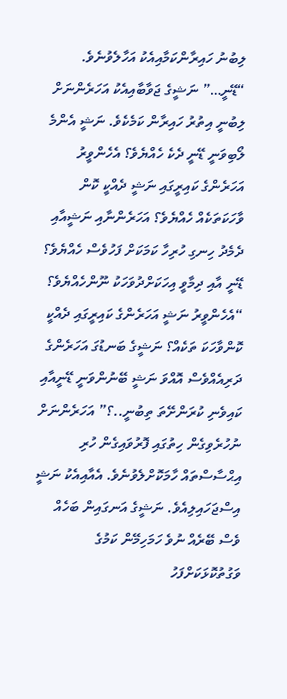ލިބުނު ހައިރާންކަމާއިއެކު އަހާލެވުނެވެ.
“ޑޭނީ…” ނަޝީގެ ޖަވާބާއިއެކު އަހަރެންނަށް ލިބުނީ އިތުރު ހައިރާން ކަމެކެވެ. ނަޝީ އެންމެ ލޯބިވަނީ ޑޭނީ ދެކެ ހެއްޔެވެ؟ އެހެންވީރު އަހަރެންގެ ކައިރީގައި ނަޝީ ދެއްކީ ކޮން ވާހަކަތަކެއް ހެއްޔެވެ؟ އަހަރެންނާއި ނަޝީއާއި ދެމެދު ހިނގި ހުރިހާ ކަމަކަށް ފަހުވެސް ހެއްޔެވެ؟ ޑޭނީ އާއި ދިމާވީ އިހަކަށްދުވަހަކު ނޫންހެއްޔެވެ؟
“އެހެންވީރު ނަޝީ އަހަރެންގެ ކައިރީގައި ދެއްކީ ކޮންވާހަކަ ތަކެއް؟ ނަޝީގެ ބަނޑުގަ އަހަރެންގެ ދަރިއެއްވެސް އޮއްވަ ނަޝީ ބޭނުންވަނީ ޑޭނީއާއި ކައިވެނި ކުރަންށޭތަ ތިބުނީ..؟” އަހަރެންނަށް ނުހުރެވިގެން ހިތުގައި ފޮރުވައިގެން ހުރި އިޙްސާސްތައް ހާމަކޮށްލެވުނެވެ. އެއާއިއެކު ނަޝީ އިސްޖަހައިލިއެވެ. ނަޝީގެ އަނގައިން ބަހެއް ވެސް ބޭރެއް ނުވެ ހަމަހިމޭން ކަމުގެ ވަގުތުކޮޅަކަށްފަހު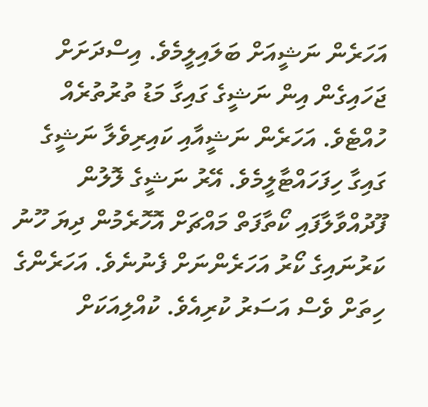އަހަރެން ނަޝީއަށް ބަލައިލީމެވެ. އިސްދަށަށް ޖަހައިގެން އިން ނަޝީގެ ގައިގާ މަޑު ތުރުތުރެއް ހުއްޓެވެ. އަހަރެން ނަޝީއާއި ކައިރިވެލާ ނަޝީގެ ގައިގާ ހިފަހައްޓާލީމެވެ. އޭރު ނަޝީގެ ލޮލުން ފޫދުއްވާލާފައި ކޯތާފަތް މައްޗަށް އޮހޮރެމުން ދިޔަ ހޫނު ކަރުނައިގެ ކޯރު އަހަރެންނަށް ފެނުނެވެ. އަހަރެންގެ ހިތަށް ވެސް އަސަރު ކުރިއެވެ. ކުއްލިއަކަށް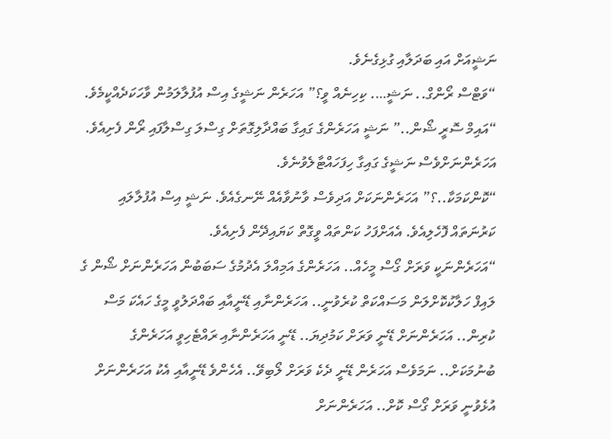ނަޝީއަށް އައި ބަދަލާއި ގުޅިގެނެވެ.
“ވަޓްސް ރޯންގް.. ނަޝީ…. ކިހިނެއް ވީ؟” އަހަރެން ނަޝީގެ އިސް އުފުލާލަމުން ވާހަކަދެއްކީމެވެ.
“އައިމް ސޮރީ ޝޯން..” ނަޝީ އަހަރެންގެ ގައިގާ ބައްދާލިގޮތަށް ގިސްލަ ގިސްލާފައި ރޯން ފެށިއެވެ. އަހަރެންނަށްވެސް ނަޝީގެ ގައިގާ ހިފަހައްޓާލެވުނެވެ.
“ކޮންކަމަކާ..؟” އަހަރެންނަކަށް އަދިވެސް ވާނުވާއެއް ނޭނގެއެވެ. ނަޝީ އިސް އުފުލާލައި ކަރުނަތައް ފޮހެލިއެވެ. އެއަށްފަހު ކަންތައް ވީގޮތް ކަޔައިދޭން ފެށިއެވެ.
“އަހަރެންނަކީ ވަރަށް ގޯސް މީހެއް.. އަހަރެންގެ އަމިއްލަ އެދުމުގެ ސަބަބުން އަހަރެންނަށް ޝޯން ގެ ލައިފް ހަލާކުކޮށްލަން މަސައްކަތް ކުރެވުނީ.. އަހަރެންނާއި ޑޭނީއާއި ބައްދަލުވީ މީގެ ހައެކަ މަސް ކުރިން.. އަހަރެންނަށް ޑޭނީ ވަރަށް ކަމުދިޔަ.. ޑޭނީ އަހަރެންނާއި ރައްޓެހިވީ އަހަރެންގެ ބުނުމަކަށް.. ނަމަވެސް އަހަރެން ޑޭނީ ދެކެ ވަރަށް ލޯބިވޭ.. އެހެންވެ ޑޭނީއާއި އެކު އަހަރެންނަށް އުޅެވުނީ ވަރަށް ގޯސް ކޮށް.. އަހަރެންނަށް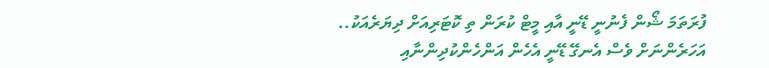ފުރަތަމަ ޝޯން ފެނުނީ ޑޭނީ އާއި މީޓް ކުރަން ތި ކޮޓަރިއަށް ދިޔަރެއަކު.. އަހަރެންނަށް ވެސް އެނގޭ ޑޭނީ އެހެން އަންހެންކުދިންނާއި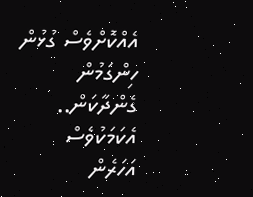އެއްކޮށްވެސް ގުޅުން ހިންގަމުން ގެންދާކަން.. އެކަމަކުވެސް އަހަރެން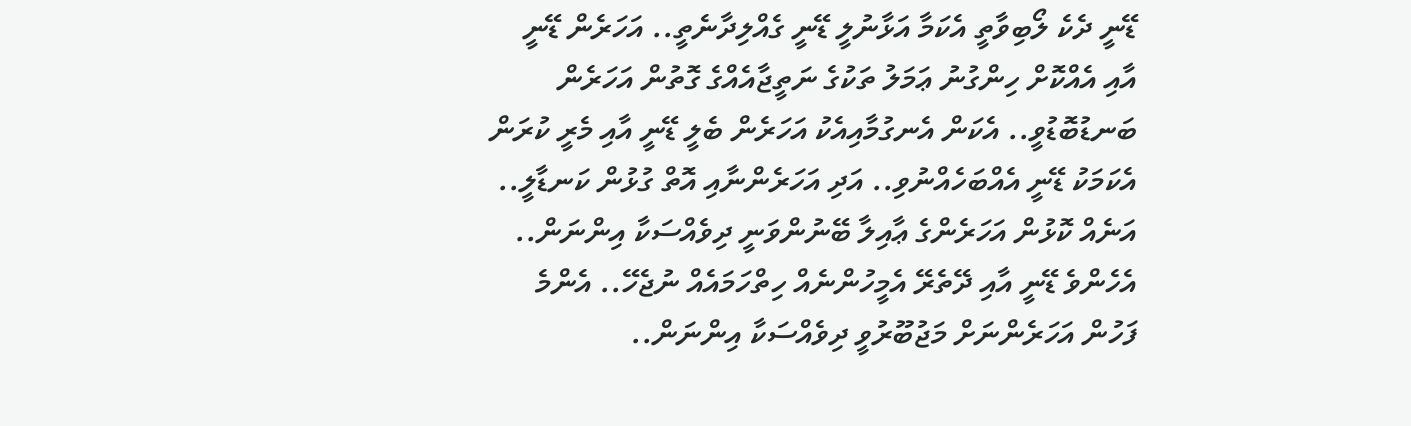ޑޭނީ ދެކެ ލޯބިވާތީ އެކަމާ އަޅާނުލީ ޑޭނީ ގެއްލިދާނެތީ.. އަހަރެން ޑޭނީ އާއި އެއްކޮށް ހިންގުނު ޢަމަލު ތަކުގެ ނަތީޖާއެއްގެ ގޮތުން އަހަރެން ބަނޑުބޮޑުވީ.. އެކަން އެނގުމާއިއެކު އަހަރެން ބެލީ ޑޭނީ އާއި މެރީ ކުރަން އެކަމަކު ޑޭނީ އެއްބަހެއްނުވި.. އަދި އަހަރެންނާއި އޮތް ގުޅުން ކަނޑާލީ.. އަނެއް ކޮޅުން އަހަރެންގެ ޢާއިލާ ބޭނުންވަނީ ދިވެއްސަކާ އިންނަން.. އެހެންވެ ޑޭނީ އާއި ދޭތެރޭ އެމީހުންނެއް ހިތްހަމައެއް ނުޖެހޭ.. އެންމެ ފަހުން އަހަރެންނަށް މަޖުބޫރުވީ ދިވެއްސަކާ އިންނަން..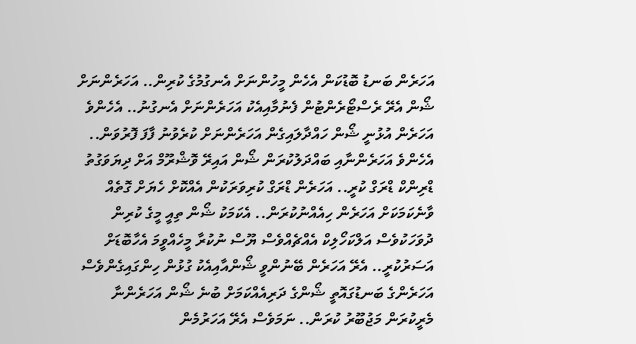އަހަރެން ބަނޑު ބޮޑުކަން އެހެން މީހުންނަށް އެނގުމުގެ ކުރިން.. އަހަރެންނަށް ޝޯން އެރޭ ރެސްޓޯރެންޓުން ފެނުމާއިއެކު އަހަރެންނަށް އެނގުނު.. އެހެންވެ އަހަރެން އުޅުނީ ޝޯން ހައްދާލައިގެން އަހަރެންނަށް ކުރެވުނު ފާފަ ފޮރުވަން.. އެހެންވެ އަހަރެންނާއި ބައްދަލުކުރަން ޝޯން އައިރޭ ވޮޝްރޫމް އަށް ދިޔަވަގުތު ޑްރިންކް ޑްރަގް ކުރީ.. އަހަރެން ޑްރަގް ކުރިވަރަކުން އެއްކޮށް ހެޔަށް ގޮތެއް ވާނެކަމަކަށް އަހަރެން ހިއެއްނުކުރަން.. އެކަމަކު ޝޯން ތިއީ މީގެ ކުރިން ދުވަހަކުވެސް އަލްކަހޯލިކް އެއްޗެއްވެސް ޔޫސް ނުކުރާ މީހެއްވީމަ އެހާބޮޑަށް އަސަރުކުރީ.. އެރޭ އަހަރެން ބޭނުންވީ ޝޯންއާއިއެކު ގުޅުން ހިންގައިގެންވެސް އަހަރެންގެ ބަނޑުގައޮތީ ޝޯންގެ ދަރިއެއްކަމަށް ބުނެ ޝޯން އަހަރެންނާ މެރީކުރަން މަޖުބޫރު ކުރަން.. ނަމަވެސް އެރޭ އަހަރުމެން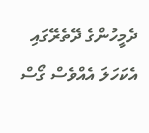ދެމީހުންގެ ދޭތެރޭގައި އެކަހަލަ އެއްވެސް ގޯސް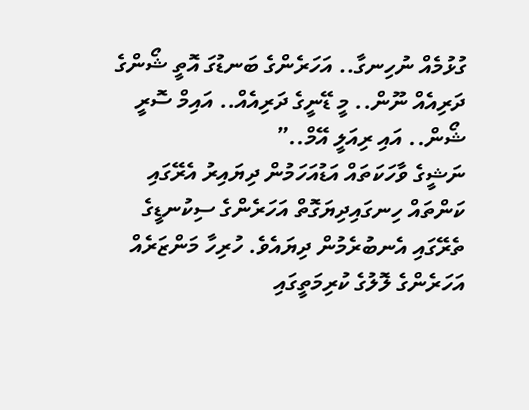ގުޅުމެއް ނުހިނގާ.. އަހަރެންގެ ބަނޑުގަ އޮތީ ޝޯންގެ ދަރިއެއް ނޫން.. މީ ޑޭނީގެ ދަރިއެއް.. އައިމް ސޮރީ ޝޯން.. އައި ރިއަލީ އޭމް..”
ނަޝީގެ ވާހަކަތައް އަޑުއަހަމުން ދިޔައިރު އެރޭގައި ކަންތައް ހިނގައިދިޔަގޮތް އަހަރެންގެ ސިކުނޑީގެ ތެރޭގައި އެނބުރެމުން ދިޔައެވެ. ހުރިހާ މަންޒަރެއް އަހަރެންގެ ލޮލުގެ ކުރިމަތީގައި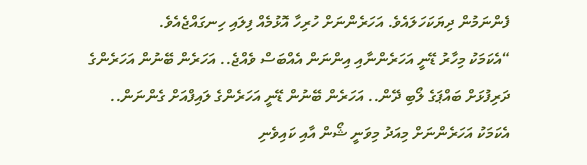ފެންނަމުން ދިޔަކަހަލައެވެ. އަހަރެންނަށް ހުރިހާ އޮޅުމެއް ފިލައި ހިނގައްޖެއެވެ.
“އެކަމަކު މިހާރު ޑޭނީ އަހަރެންނާއި އިންނަން އެއްބަސް ވެއްޖެ.. އަހަރެން ބޭނުން އަހަރެންގެ ދަރިފުޅަށް ބައްޕަގެ ލޯބި ދޭން.. އަހަރެން ބޭނުން ޑޭނީ އަހަރެންގެ ލައިފްއަށް ގެންނަން.. އެކަމަކު އަހަރެންނަށް މިއަދު މިވަނީ ޝޯން އާއި ކައިވެނި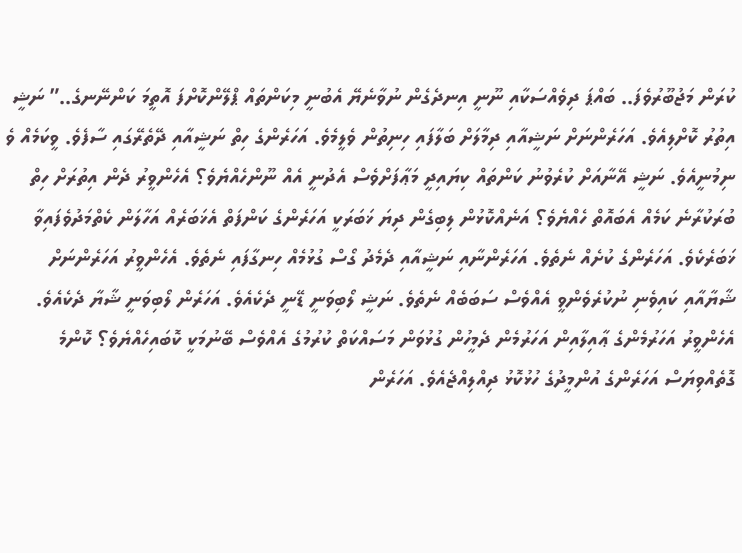ކުރަން މަޖުބޫރުވެފަ.. ބައްޕަ ދިވެއްސަކާއި ނޫނީ އިނދެގެން ނުވާނެޔޭ އެބުނީ މިކަންތައް ޕްލޭންކޮށްފަ އޮތީމަ ކަންނޭނގެ..” ނަޝީ އިތުރު ކޮށްލިއެވެ. އަހަރެންނަށް ނަޝީއާއި ދިމާލަށް ބަލާފައި ހިނިތުން ވެލީމެވެ. އަހަރެންގެ ހިތް ނަޝީއާއި ދޭތެރޭގައި ސާފެވެ. ވީކަމެއް ވެ ނިމުނީއެވެ. ނަޝީ އޭނާއަށް ކުރެވުނު ކަންތައް ކިޔައިދީ މަޢާފަށްވެސް އެދުނީ އެއް ނޫންހެއްޔެވެ؟ އެހެންވީރު ދެން އިތުރަށް ހިތް ބުރަކުރާނެ ކަމެއް އެބައޮތް ހެއްޔެވެ؟ އަނެއްކޮޅުން ލިބިގެން ދިޔަ ޚަބަރަކީ އަހަރެންގެ ކަންފަތް އެޚަބަރެއް އަހާލަން ކެތްމަދުވެފައިވާ ޚަބަރެކެވެ. އަހަރެންގެ ކުށެއް ނެތެވެ. އަހަރެންނާއި ނަޝީއާއި ދެމެދު ގޯސް ގުޅުމެއް ހިނގާފައި ނެތެވެ. އެހެންވީރު އަހަރެންނަށް ޝާޔާއާއި ކައިވެނި ނުކުރެވެންވީ އެއްވެސް ސަބަބެއް ނެތެވެ. ނަޝީ ލޯބިވަނީ ޑޭނީ ދެކެއެވެ. އަހަރެން ލޯބިވަނީ ޝާޔާ ދެކެއެވެ. އެހެންވީރު އަހަރުމެންގެ ޢާއިލާއިން އަހަރުމެން ދެމީހުން ގުޅުވަން މަސައްކަތް ކުރުމުގެ އެއްވެސް ބޭނުމަކީ ކޮބައިހެއްޔެވެ؟ ކޮންމެ ގޮތެއްވިޔަސް އަހަރެންގެ އުންމީދުގެ ހުޅުކޮޅު ދިއްލިއްޖެއެވެ. އަހަރެން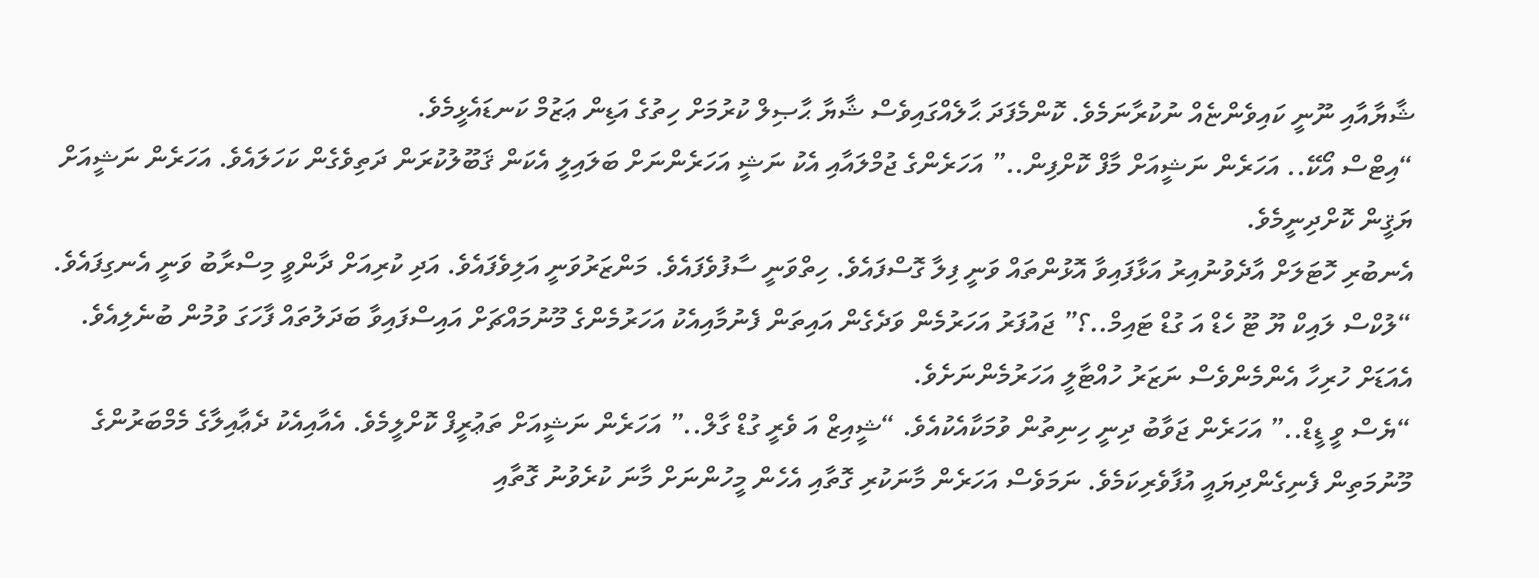ޝާޔާއާއި ނޫނީ ކައިވެންޏެއް ނުކުރާނަމެވެ. ކޮންމެފަދަ ޙާލެއްގައިވެސް ޝާޔާ ޙާޞިލް ކުރުމަށް ހިތުގެ އަޑިން ޢަޒުމް ކަނޑައެޅީމެވެ.
“އިޓްސް އޯކޭ.. އަހަރެން ނަޝީއަށް މާފް ކޮށްފިން..” އަހަރެންގެ ޖުމްލައާއި އެކު ނަޝީ އަހަރެންނަށް ބަލައިލީ އެކަން ޤަބޫލުކުރަން ދަތިވެގެން ކަހަލައެވެ. އަހަރެން ނަޝީއަށް ޔަޤީން ކޮށްދިނީމެވެ.
އެނބުރި ހޮޓަލަށް އާދެވުނުއިރު އަޅާފައިވާ އޮޅުންތައް ވަނީ ފިލާ ގޮސްފައެވެ. ހިތްވަނީ ސާފުވެފައެވެ. މަންޒަރުވަނީ އަލިވެފައެވެ. އަދި ކުރިއަށް ދާންވީ މިސްރާބު ވަނީ އެނގިފައެވެ.
“ލުކްސް ލައިކް ޔޫ ޓޫ ހެޑް އަ ގުޑް ޓައިމް..؟” ޖައުފަރު އަހަރުމެން ވަދެގެން އައިތަން ފެނުމާއިއެކު އަހަރުމެންގެ މޫނުމައްޗަށް އައިސްފައިވާ ބަދަލުތައް ފާހަގަ ވުމުން ބުނެލިއެވެ. އެއަޑަށް ހުރިހާ އެންމެންވެސް ނަޒަރު ހުއްޓާލީ އަހަރުމެންނަށެވެ.
“ޔެސް ވީ ޑީޑް..” އަހަރެން ޖަވާބު ދިނީ ހިނިތުން ވުމަކާއެކުއެވެ. “ޝީއިޒް އަ ވެރީ ގުޑް ގާލް..” އަހަރެން ނަޝީއަށް ތަޢުރީފް ކޮށްލީމެވެ. އެއާއިއެކު ދެޢާއިލާގެ މެމްބަރުންގެ މޫނުމަތިން ފެނިގެންދިޔައީ އުފާވެރިކަމެވެ. ނަމަވެސް އަހަރެން މާނަކުރި ގޮތާއި އެހެން މީހުންނަށް މާނަ ކުރެވުނު ގޮތާއި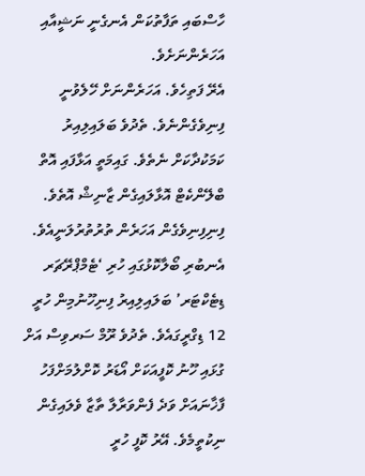ހާސްބައި ތަފާތުކަން އެނގެނީ ނަޝީއާއި އަހަރެންނަށެވެ.
އެރޭ ފަތިހެވެ. އަހަރެންނަށް ހޭލެވުނީ ފިނިވެގެންނެވެ. ތެދުވެ ބަލައިލިއިރު ކަމަކުދާކަށް ނެތެވެ. ގައިމަތީ އަޅާފައި އޮތް ބްލޭންކެޓް އޮޅާލައިގެން ޒާނިޝް އޮތެވެ. ފިނިފިނިވެގެން އަހަރެން ތުރުތުރުލަނީއެވެ. އެނބުރި ބޯލާކޮޅުގައި ހުރި ‘ޓެމްޕްރޭޗަރ ޑިޓެކްޓަރ’ ބަލައިލިއިރު ފިނިހޫނުމިން ހުރީ 12 ޑިގްރީގައެވެ. ތެދުވެ ރޫމް ސަރވިސް އަށް ގުޅައި ހޫނު ކޮފީއަކަށް އޯޑަރު ކޮށްލުމަށްފަހު ފާޚާނައަށް ވަދެ ފެންވަރާލާ ތާޒާ ވެލައިގެން ނިކުތީމެވެ. އޭރު ކޮފީ ހުރީ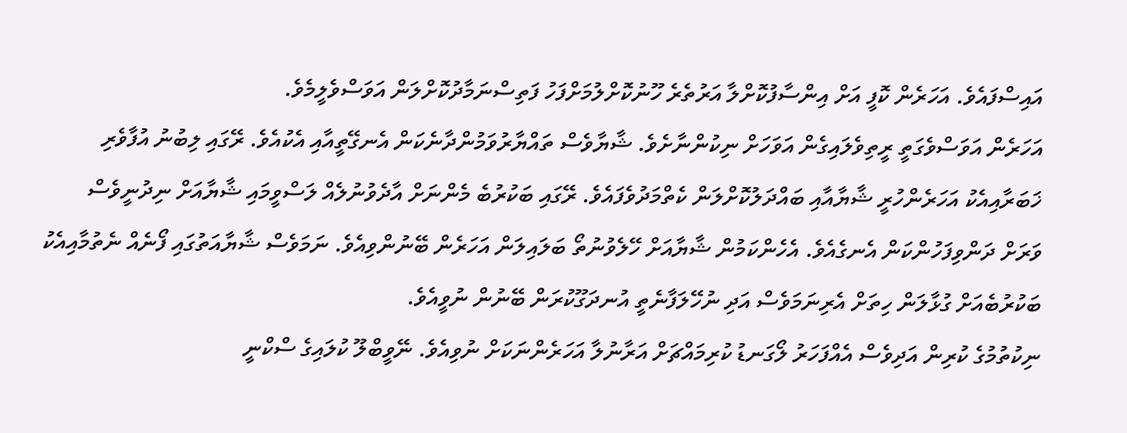އައިސްފައެވެ. އަހަރެން ކޮފީ އަށް އިންސާފުކޮށްލާ އަރުތެރެ ހޫނުކޮށްލުމަށްފަހު ފަތިސްނަމާދުކޮށްލަން އަވަސްވެލީމެވެ.
އަހަރެން އަވަސްވެގަތީ ރީތިވެލައިގެން އަވަހަށް ނިކުންނާށެވެ. ޝާޔާވެސް ތައްޔާރުވަމުންދާނެކަން އެނގޭތީއާއި އެކުއެވެ. ރޭގައި ލިބުނު އުފާވެރި ޚަބަރާއިއެކު އަހަރެންހުރީ ޝާޔާއާއި ބައްދަލުކޮށްލަން ކެތްމަދުވެފައެވެ. ރޭގައި ބަކުރުބެ މެންނަށް އާދެވުނުލެއް ލަސްވީމައި ޝާޔާއަށް ނިދުނީވެސް ވަރަށް ދަންވިފަހުންކަން އެނގެއެވެ. އެހެންކަމުން ޝާޔާއަށް ހޭލެވުނުތޯ ބަލައިލަން އަހަރެން ބޭނުންވިއެވެ. ނަމަވެސް ޝާޔާއަތުގައި ފޯނެއް ނެތުމާއިއެކު ބަކުރުބެއަށް ގުޅާލަން ހިތަށް އެރިނަމަވެސް އަދި ނުހޭލަފާނެތީ އުނދަގޫކުރަން ބޭނުން ނުވީއެވެ.
ނިކުތުމުގެ ކުރިން އަދިވެސް އެއްފަހަރު ލޯގަނޑު ކުރިމައްޗަށް އަރާނުލާ އަހަރެންނަކަށް ނުވިއެވެ. ނޭވީބްލޫ ކުލައިގެ ސްކްނީ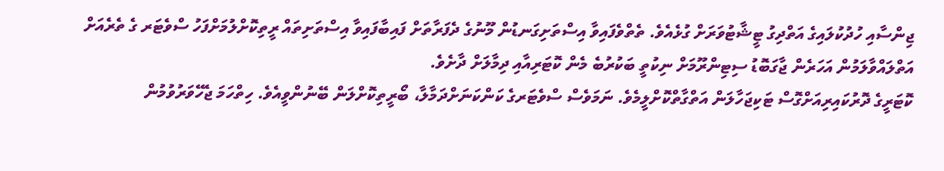ޖިންސާއި ހުދުކުލައިގެ އަތްދިގު ޓީޝާޓުވަރަށް ގުޅެއެވެ. ތެތްވެފައިވާ އިސްތަށިގަނޑުން މޫނުގެ ދެފަރާތަށް ފައިބާފައިވާ އިސްތަށިތައް ރީތިކޮށްލުމަށްފަހު ސްވެޓަރ ގެ ތެރެއަށް އަތްލައްވާލަމުން އަހަރެން ޖާގަބޮޑު ސިޓިންރޫމަށް ނިކުތީ ބަކުރުބެ މެން ކޮޓަރިއާއި ދިމާލަށް ދާށެވެ.
ކޮޓަރީގެ ދޮރުކައިރިއަށްގޮސް ޓަކިޖަހާލަން އަތްގާތްކޮށްލީމެވެ. ނަމަވެސް ސްވެޓަރގެ ކަންކަނަށްދަމާލާ، ބޯރީތިކޮށްލަން ބޭނުންވީއެވެ. ހިތްހަމަ ޖެހޭވަރުވުމުން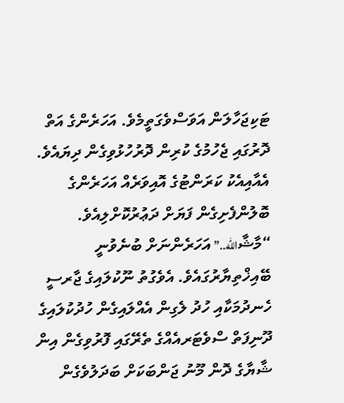ޓަކިޖަހާލަން އަވަސްވެގަތީމެވެ. އަހަރެންގެ އަތް ދޮރުގައި ޖެހުމުގެ ކުރިން ދޮރުހުޅުވިގެން ދިޔައެވެ. އެއާއިއެކު ކަރަންޓުގެ އޮއިވަރެއް އަހަރެންގެ ބޮލުންފެށިގެން ފަޔަށް ދަޢުރުކޮށްލިއެވެ.
“މާޝާالله..” އަހަރެންނަށް ބުނެވުނީ ބޭއިޚްތިޔާރުގައެވެ. އެވެގުތު ނޫކުލައިގެ ޖާރސީ ހެނދުމަކާއި ހުދު ލެގިން އެއްލައިގެން ހުދުކުލައިގެ ދޫނިފަތް ސްވެޓަރއެއްގެ ތެރޭގައި ފޮރުވިގެން އިން ޝާޔާގެ ދޮން މޫނު ޖަންބަކަށް ބަދަލުވެގެން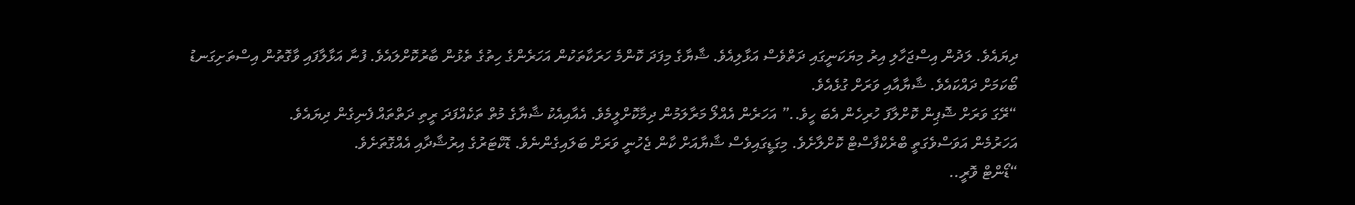ދިޔައެވެ. ލަދުން އިސްޖަހާލި އިރު މިޔަކަނީގައި ދަތްވެސް އަޅާލިއެވެ. ޝާޔާގެ މިފަދަ ކޮންމެ ހަރަކާތަކުން އަހަރެންގެ ހިތުގެ ތެޅުން ބާރުކޮށްލައެވެ. ފުނާ އަޅާލާފައި ވާގޮތުން އިސްތަށިގަނޑު ބޯކަމަށް ދައްކައެވެ. ޝާޔާއާއި ވަރަށް ގުޅެއެވެ.
“ރޭގަ ވަރަށް ޝޮޕިން ކޮށްލާފަ ހުރިހެން އެބަ ހީވެ..” އަހަރެން އެއްލޯ މަރާލަމުން ދިމާކޮށްލީމެވެ. އެއާއިއެކު ޝާޔާގެ މުތް ތަކެއްފަދަ ރީތި ދަތްތައް ފެނިގެން ދިޔައެވެ.
އަހަރުމެން އަވަސްވެގަތީ ބްރެކްފާސްޓް ކޮށްލާށެވެ. މިގަޑީގައިވެސް ޝާޔާއަށް ކާން ޖެހުނީ ވަރަށް ބަލައިގެންނެވެ. ޑޮކްޓަރުގެ އިރުޝާދާއި އެއްގޮތަށެވެ.
“ޑޯންޓް ވޮރީ..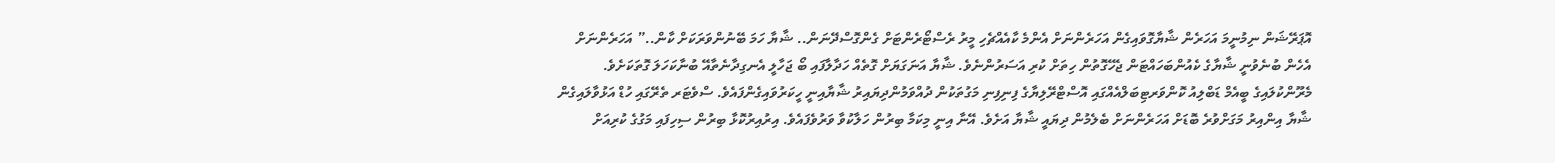އޮޕަރޭޝަން ނިމުނީމަ އަހަރެން ޝާޔާގޮވައިގެން އަހަރެންނަށް އެންމެ ކާއެއްޗެހި މީރު ރެސްޓޯރެންޓަށް ގެންގޮސްދޭނަން.. ޝާޔާ ހަމަ ބޭނުންވަރަކަށް ކާން..” އަހަރެންނަށް އެހެން ބުނެވުނީ ޝާޔާގެ ކެއުންބަހައްޓަން ޖެހޭގޮތުން ހިތަށް ކުރި އަސަރުންނެވެ. ޝާޔާ އަނަގަޔަށް ގޮތެއް ހަދާލާފައި ބޯ ޖަހާލީ އެނގިދާނެތާއޭ ބުނާކަހަލަ ގޮތަކަށެވެ.
މެރޫންކުލައިގެ ބީއެމް ޑަބްލިއު ކޮންވަރޓިބަލްއެއްގައި އޮސްޓްރޭލިޔާގެ ފިނިފިނި މަގުތަކުން ދުއްވަމުންދިޔައިރު ޝާޔާއިނީ ހީކަރުވައިގެންފައެވެ. ސްވެޓަރ ތެރޭގައި ހުޑް އަޅުވާލައިގެން ޝާޔާ އިންއިރު މަގަށްވުރެ ބޮޑަށް އަހަރެންނަށް ބެލެމުން ދިޔައީ ޝާޔާ އަށެވެ. އޭނާ އިނީ މިކަމާ ބިރުން ހަލާކުވާ ވަރުވެފައެވެ. އިރުއިރުކޮޅާ ބިރުން ސިހިފައި މަގުގެ ކުރިއަށް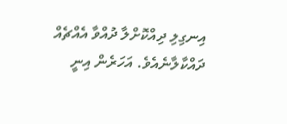އިނގިލި ދިއްކޮށްލާ ދުއްވާ އެއްޗެއް ދައްކާލާނެއެވެ. އަހަރެން އިނީ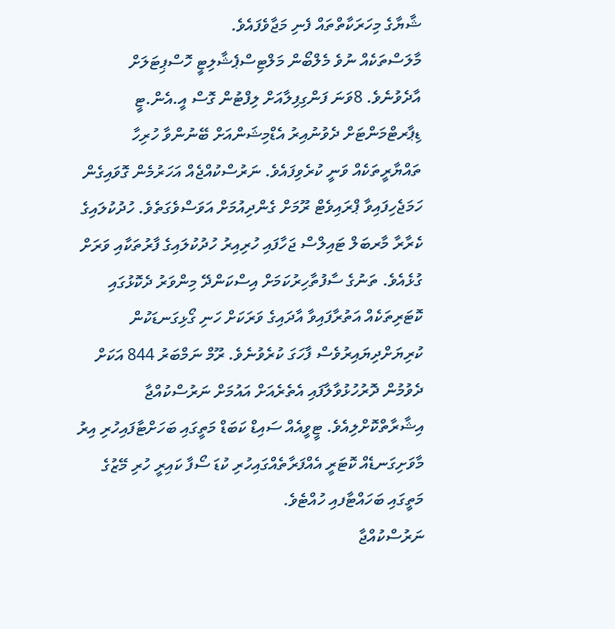ޝާޔާގެ މިހަރަކާތްތައް ފެނި މަޖާވެފައެވެ.
މާލަސްތަކެއް ނުވެ މެލްބޯން މަލްޓިސްޕެޝާލިޓީ ހޮސްޕިޓަލަށް އާދެވުނެވެ. 8ވަނަ ފަންގިފިލާއަށް ލިފްޓުން ގޮސް އީ.އެން.ޓީ ޑިޕާރޓްމަންޓަށް ދެވުނުއިރު އެޑްމިޝަންއަށް ބޭނުންވާ ހުރިހާ ތައްޔާރީތަކެއް ވަނީ ކުރެވިފައެވެ. ނަރުސްކުއްޖެއް އަހަރުމެން ގޮވައިގެން ހަމަޖެހިފައިވާ ޕްރައިވެޓް ރޫމަށް ގެންދިއުމަށް އަވަސްވެގަތެވެ. ހުދުކުލައިގެ ކެރާރާ މާރބަލް ޓައިލްސް ޖަހާފައި ހުރިއިރު ހުދުކުލައިގެ ފާރުތަކާއި ވަރަށް ގުޅެއެވެ. ތަނުގެ ސާފުތާހިރުކަމަށް އިސްކަންދޭ މިންވަރު ދެކޮޅުގައި ކޮޓަރިތަކެއް އަތުރާފައިވާ އާދައިގެ ވަރަކަށް ހަނި ގޯޅިގަނޑަކުން ކުރިޔަށްދިޔައިރުވެސް ފާހަގަ ކުރެވުނެވެ. ރޫމް ނަމްބަރު 844 އަކަށް ދެވުމުން ދޮރުހުޅުވާލާފައި އެތެރެއަށް އައުމަށް ނަރުސްކުއްޖާ އިޝާރާތްކޮށްލިއެވެ. ޓީވީއެއް ސައިޑް ކަބަޑް މަތީގައި ބަހަށްޓާފައިހުރި އިރު މާވަށިގަނޑެއް ކޮޓަރީ އެއްފަރާތެއްގައިހުރި ކުޑަ ސޯފާ ކައިރީ ހުރި މޭޒުގެ މަތީގައި ބަހައްޓާފއި ހުއްޓެވެ.
ނަރުސްކުއްޖާ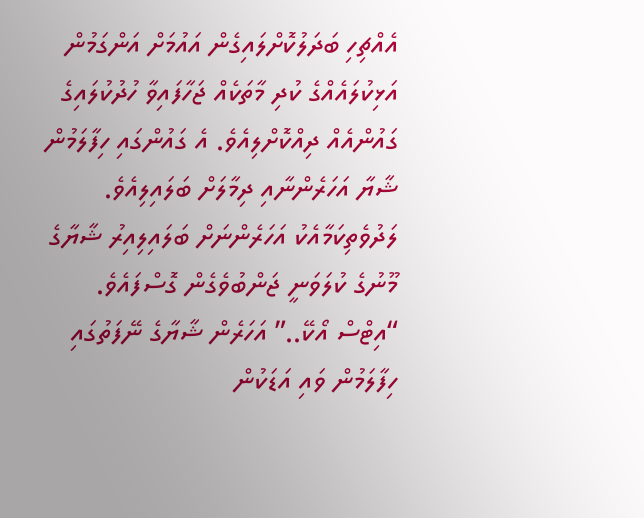އެއްޗިހި ބަދަލުކޮށްލައިގެން އައުމަށް އަންގަމުން އަޅިކުލައެއްގެ ކުދި މާތަކެއް ޖަހާފައިވާ ހުދުކުލައިގެ ގައުންއެއް ދިއްކޮށްލިއެވެ. އެ ގައުންގައި ހިފާލަމުން ޝާޔާ އަހަރެންނާއި ދިމާލަށް ބަލައިލިއެވެ. ލަދުވެތިކަމާއެކު އަހަރެންނަށް ބަލައިލިއިރު ޝާޔާގެ މޫނުގެ ކުލަވަނީ ޖަންބުވެގެން ގޮސްފައެވެ.
“އިޓްސް އޯކޭ..” އަހަރެން ޝާޔާގެ ނޭފަތުގައި ހިފާލަމުން ވައި އަޑަކުން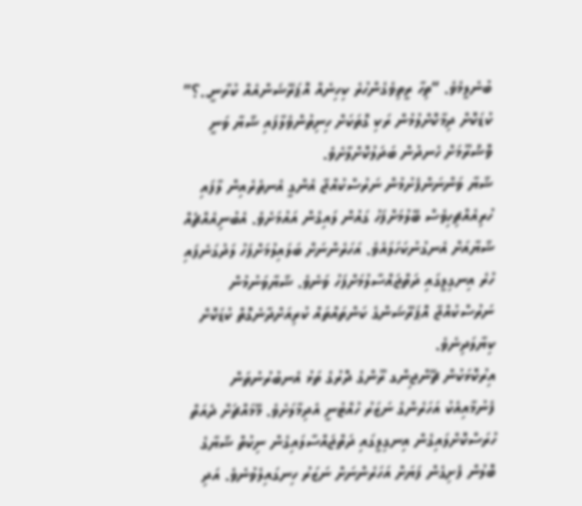ބުނެލީމެވެ. “ތިހާ ރީތިވެގެންހުރެ ކިހިނެއް އޮޕަރޭޝަންއެއް ކުރާނީ..؟” ކުޑަކޮށް ދިމާކޮށްލުމުން ރަކި ގޮތަކަށް ހިނިތުންވެލާފައި ޝާޔާ ވަނީ ވޮޝްރޫމަށް ހެނދުން ބަދަލުކޮށްލާށެވެ.
ޝާޔާ ވަންނަންފެށުމުން ނަރުސްކުއްޖާ އެންގީ އެނތެރެއިން ލާފައި ހުރިއެއްޗިހިވެސް ބޭލުމަށްފަހު ގައުން ލައިގެން އައުމަށެވެ. އެބުނިއެއްޗެއް ޝާޔާއަށް އެނގުނުކަހަލައެވެ. އަހަރެންނަށް ބަލައިލުމަށްފަހު ލަދުގަނެފައި ހުރެ އިނގިލީގައި ދަތްޖައްސާލުމަށްފަހު ވަނެވެ. ޝާޔާވަނުމުން ނަރުސްކުއްޖާ އޮޕަރޭޝަންގެ ކަންތައްތައް ކުރިއަށްދާނެގޮތް ކުޑަކޮށް ކިޔާލަދިނެވެ.
އިރުކޮޅަކުން ޗޭންޖިންގ ރޫންގެ ދޮރުގެ ތަޅު އެނބުރުނުތަން ފެނުމާއިއެކު އަހަރެންގެ ނަޒަރު ހުއްޓުނީ އެދިމާލަށެވެ. މޭމައްޗަށް ދެއަތް ހުރަސްކޮށްލައިގެން އިނގިލީގައި ދަތްޖައްސާލައިގެން ނިކުތް ޝާޔާގެ ބޮލުން ފެށިގެން ފަޔަށް އަހަރެންނަށް ނަޒަރު ހިނގައިލެވުނެވެ. އަދި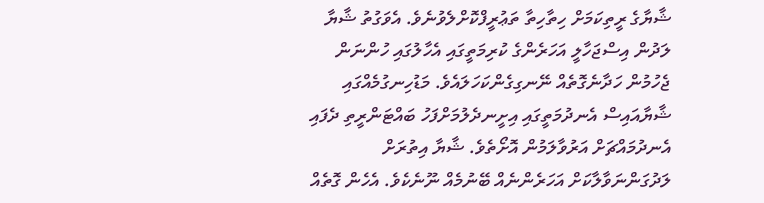ޝާޔާގެ ރީތިކަމަށް ހިތާހިތާ ތަޢުރީފްކޮށްލެވުނެވެ. އެވަގުތު ޝާޔާ ލަދުން އިސްޖަހާލީ އަހަރެންގެ ކުރިމަތީގައި އެހާލުގައި ހުންނަން ޖެހުމުން ހަދާނެގޮތެއް ނޭނގިގެންކަހަލައެވެ. މަޑުހިނގުމެއްގައި ޝާޔާއައިސް އެނދުމަތީގައި އިށީނދެލުމަށްފަހު ބައްޓަންރީތި ދެފައި އެނދުމައްޗަށް އަރުވާލަމުން އޮށޯތެވެ. ޝާޔާ އިތުރަށް ލަދުގަންނަވާލާކަށް އަހަރެންނެއް ބޭނުމެއް ނޫނެކެވެ. އެހެން ގޮތެއް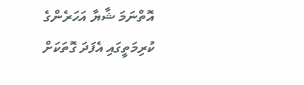އޮތްނަމަ ޝާޔާ އަހަރެންގެ ކުރިމަތީގައި އެފަދަ ގޮތަކަށް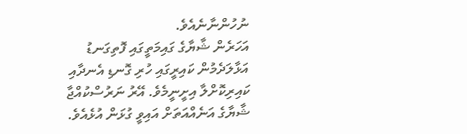ނުހުންނާނެއެވެ.
އަހަރެން ޝާޔާގެ ގައިމަތީގައި ފޮތިގަނޑު އަޅާލަދެމުން ކައިރީގައި ހުރި ގޮނޑި އެނދާއި ކައިރިކޮށްލާ އިށީނީމެވެ. އޭރު ނަރުސްކުއްޖާ ޝާޔާގެ އަނެއްއަތަށް އައިވީ ގުޅަން އުޅެއެވެ.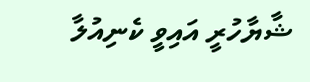ޝާޔާހުރީ އައިވީ ކެނިއުލާ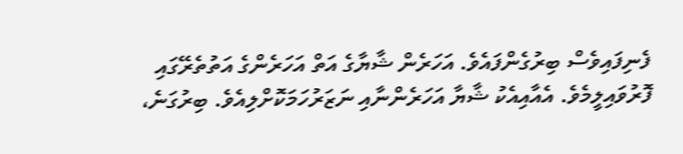ފެނިފައިވެސް ބިރުގެންފައެވެ. އަހަރެން ޝާޔާގެ އަތް އަހަރެންގެ އަތުތެރޭގައި ފޮރުވައިލީމެވެ. އެއާއިއެކު ޝާޔާ އަހަރެންނާއި ނަޒަރުހަމަކޮށްލިއެވެ. ބިރުގަނެ،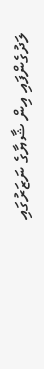ލަދުގެންފައި އިން ޝާޔާގެ ނަޒަރުގައި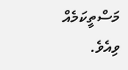މަސްތީކަމެއް ވިއެވެ.